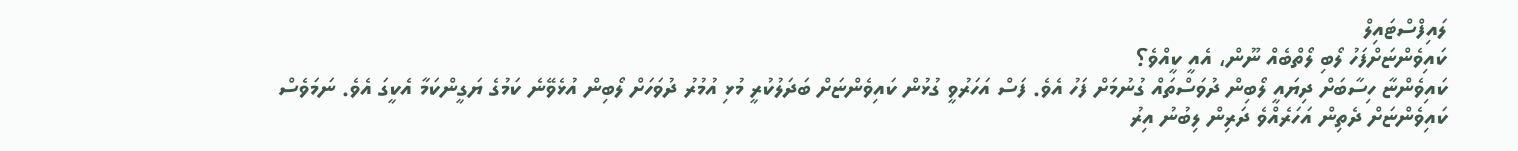ލައިފްސްޓައިލް
ކައިވެންޏަށްފަހު ލޯބި ލޯތްބެއް ނޫން، އެއީ ކީއްވެ؟
ކައިވެންޏާ ހިސާބަށް ދިޔައީ ލޯބިން ދުވަސްތައް ގުނުމަށް ފަހު އެވެ. ފަސް އަހަރުވީ ގުޅުން ކައިވެންޏަށް ބަދަލުކުރީ މުޅި އުމުރު ދުވަހަށް ލޯބިން އުޅެވޭނެ ކަމުގެ ޔަގީންކަމާ އެކީގަ އެވެ. ނަމަވެސް ކައިވެންޏަށް ދެތިން އަހަރެއްވެ ދަރިން ލިބުނު އިރު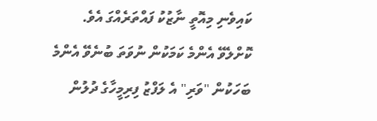ކައިވެނި މިއޮތީ ނާޒުކު ފައްތަރެއްގަ އެވެ. ކޮށްލެވޭ އެންމެ ކަމަކުން ނުވަތަ ބުނެވޭ އެންމެ ބަހަކުން "ވަރި" އެ ލަފްޒު ފިރިމީހާގެ ދުލުން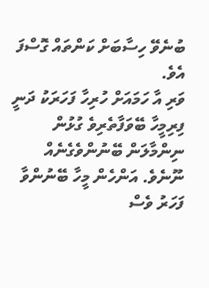ބުނެވޭ ހިސާބަށް ކަންތައް ގޮސްފަ އެވެ.
ވަރި އާ ހަމައަށް ހުރިހާ ފަހަރަކު ދަނީ ފިރިމީހާ ބޭވަފާތެރިވެ ގުޅުން ނިންމާލަން ބޭނުންވެގެނެއް ނޫނެވެ. އަންހެން މީހާ ބޭނުންވާ ފަހަރު ވެސް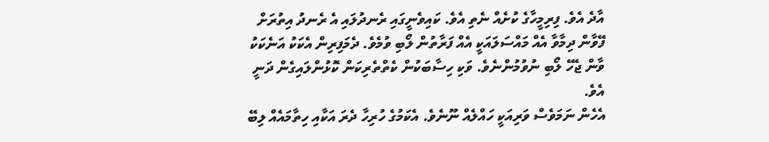އާދެ އެވެ. ފިރިމީހާގެ ކުށެއް ނެތި އެވެ. ކައިވެނީގައި ރެނދުލައި އެ ރެނދު އިތުރަށް ފޭވާން ދިމާވާ އެއް މައްސަލައަކީ އެއް ފަރާތުން ލޯބި ވުމެވެ. ދެމަފިރިން އެކަކު އަނެކަކު ވާން ޖެހޭ ލޯބި ނުވުމުންނެވެ. ވަކި ހިސާބަކުން ކެތްތެރިކަން ކޮޅުންލައިގެން ދަނީ އެވެ.
އެހެން ނަމަވެސް ވަރިއަކީ ހައްލެއް ނޫނެވެ. އެކަމުގެ ހުރިހާ ދެރަ އަކާއި ހިތާމައެއް ލިބޭ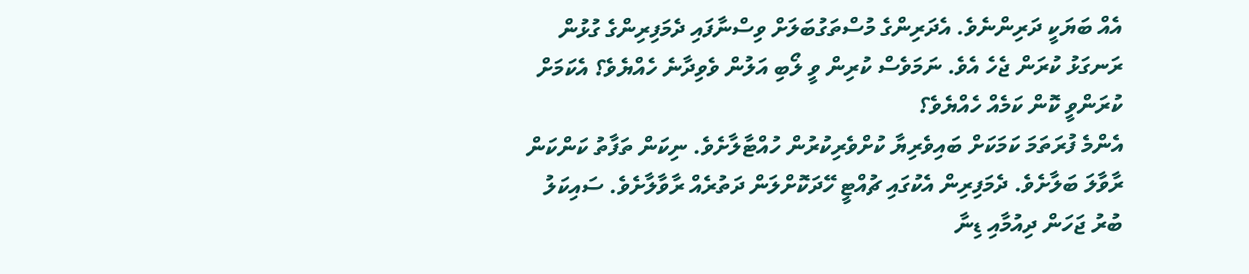އެއް ބަޔަކީ ދަރިންނެވެ. އެދަރިންގެ މުސްތަގުބަލަށް ވިސްނާފައި ދެމަފިރިންގެ ގުޅުން ރަނގަޅު ކުރަން ޖެހެ އެވެ. ނަމަވެސް ކުރިން ވީ ލޯބި އަލުން ވެވިދާނެ ހެއްޔެވެ؟ އެކަމަށް ކުރަންވީ ކޮން ކަމެއް ހެއްޔެވެ؟
އެންމެ ފުރަތަމަ ކަމަކަށް ބައިވެރިޔާ ކުށްވެރިކުރުން ހުއްޓާލާށެވެ. ނިކަން ތަފާތު ކަންކަން ރާވާލަ ބަލާށެވެ. ދެމަފިރިން އެކުގައި ޗުއްޓީ ހޭދަކޮށްލަން ދަތުރެއް ރާވާލާށެވެ. ސައިކަލު ބުރު ޖަހަން ދިއުމާއި ޑިނާ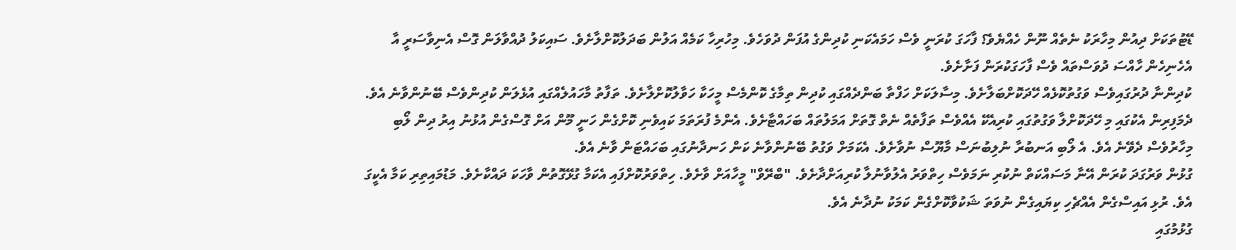ޑޭޓުތަކަށް ދިއުން މިހާރަކު ނެތެއް ނޫން ހެއްޔެވެ؟ ފާހަގަ ކުރަނީ ވެސް ހަމައެކަނި ކުދިންގެ އުފަން ދުވަހެވެ. މިހުރިހާ ކަމެއް އަލުން ބަދަލުކޮށްލާށެވެ. ސައިކަލު ދުއްވާލަން ގޮސް އެނިވާސަރީ އާ އެހެނިހެން ހާއްސަ ދުވަސްތައް ވެސް ފާހަގަކުރަން ފަށާށެވެ.
ކުދިންނާ ދުރުގައިވެސް ވަގުތުކޮޅެއް ހޭދަކޮށްބަލާށެވެ. މިސާލަކަށް ހަފްތާ ބަންދެއްގައި ކުދިން ތިމާގެ ކޮންމެސް މީހަކާ ހަވާލުކޮށްލާށެވެ. ތަފާތު މާހައުލެއްގައި އުޅެލަން ކުދިންވެސް ބޭނުންވާނެ އެވެ.
ދެމަފިރިން އެކުގައި މި ހޭދަކޮށްލާ ވަގުތުގައި ކުރިއެކޭ އެއްވެސް ތަފާތެއް ނެތް ގޮތަށް އަމަލުތައް ބަހައްޓާށެވެ. އެންމެ ފުރަތަމަ ކައިވެނި ކޮށްގެން ހަނީ މޫން އަށް ގޮސްގެން އުޅުނު އިރު ދިން ލޯބި މިހާރުވެސް ދެވޭނެ އެވެ. އެ ލޯބި އަނބުރާ ނުލިބުނަސް މާޔޫސް ނުވާށެވެ. އެކަމަށް ވަގުތު ބޭނުންވާނެ ކަން ހަނދާނުގައި ބަހައްޓަން ވާނެ އެވެ.
ގުޅުން ވަރުގަދަ ކުރަން އޭނާ މަސައްކަތް ނުކުރި ނަމަވެސް ހިތްވަރު އެލުވާނުލާ ކުރިއަށްދާށެވެ. "ބްރޭވް" މީހާއަށް ވާށެވެ. ހިތްވަރުކޮށްފައި އެކަމާ ގުޅޭގޮތުން ވާހަކަ ދައްކާށެވެ. މަޑުމައިތިރި ކަމާ އެކީގަ އެވެ. ރުޅި އައިސްގެން އެއްޗެހި ކިޔައިގެން ނުވަތަ ޝަކުވާކޮށްގެން ކަމަކު ނުދާނެ އެވެ.
ގުޅުމުގައި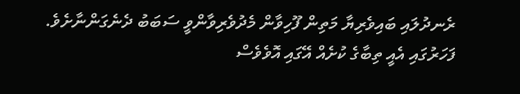ރެނދުލައި ބައިވެރިޔާ މަތިން ފޫހިވާން މެދުވެރިވާންވީ ސަބަބު ދެނެގަންނާށެވެ. ފަހަރުގައި އެއީ ތިބާގެ ކުށެއް އޭގައި އޮވެވެސް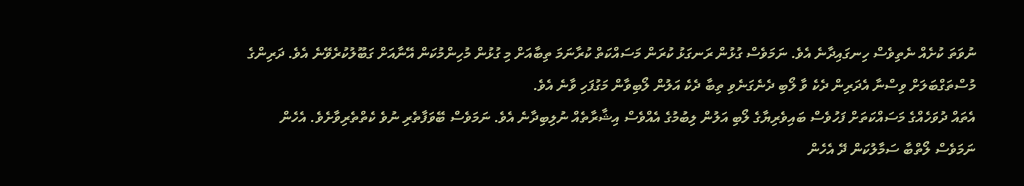ނުވަތަ ކުށެއް ނެތިވެސް ހިނގައިދާނެ އެވެ. ނަމަވެސް ގުޅުން ރަނގަޅު ކުރަން މަސައްކަތް ކުރާނަމަ ތިބާއަށް މި ގުޅުން މުހިންމުކަން އޭނާއަށް ގަބޫލުކުރެވޭނެ އެވެ. ދަރިންގެ މުސްތަގްބަލަށް ވިސްނާ އެދަރިން ދެކެ ވާ ލޯބި ދެނެގަނެވި ތިބާ ދެކެ އަލުން ލޯބިވާން މަގުފަހި ވާނެ އެވެ.
އެތައް ދުވަހެއްގެ މަސައްކަތަށް ފަހުވެސް ބައިވެރިޔާގެ ލޯބި އަލުން ލިބުމުގެ އެއްވެސް އިޝާރާތެއް ނުލިބިދާނެ އެވެ. ނަމަވެސް ބޭވަފާތެރި ނުވެ ކެތްތެރިވާށެވެ. އެހެން ނަމަވެސް ލޯތްބާ ސަމާލުކަން ދޭ އެހެން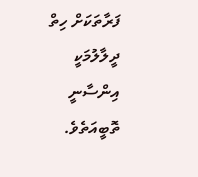ފަރާތަކަށް ހިތް ދީލާލުމަކީ އިންސާނީ ތޮބީއަތެވެ.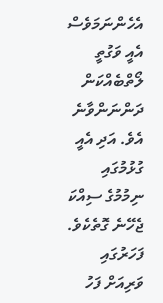އެހެންނަމަވެސް އެއީ ވަގުތީ ލޯތްބެއްކަން ދަންނަންވާނެ އެވެ. އަދި އެއީ ގުޅުމުގައި ނިމުމުގެ ސިއްކަ ޖެހޭނެ ގޮތެކެވެ. ފަހަރުގައި ވަރިއަށް ފަހު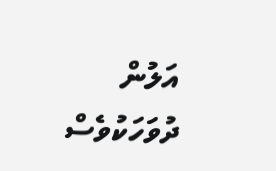އަލުން ދުވަހަކުވެސް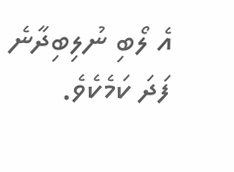އެ ލޯބި ނުލިބިދާނެ ފަދަ ކަމެކެވެ.